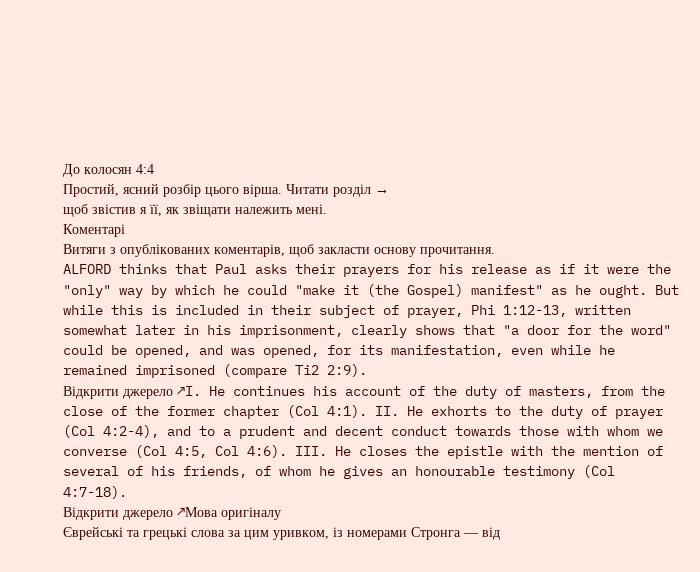До колосян 4:4
Простий, ясний розбір цього вірша. Читати розділ →
щоб звістив я її, як звіщати належить мені.
Коментарі
Витяги з опублікованих коментарів, щоб закласти основу прочитання.
ALFORD thinks that Paul asks their prayers for his release as if it were the "only" way by which he could "make it (the Gospel) manifest" as he ought. But while this is included in their subject of prayer, Phi 1:12-13, written somewhat later in his imprisonment, clearly shows that "a door for the word" could be opened, and was opened, for its manifestation, even while he remained imprisoned (compare Ti2 2:9).
Відкрити джерело ↗I. He continues his account of the duty of masters, from the close of the former chapter (Col 4:1). II. He exhorts to the duty of prayer (Col 4:2-4), and to a prudent and decent conduct towards those with whom we converse (Col 4:5, Col 4:6). III. He closes the epistle with the mention of several of his friends, of whom he gives an honourable testimony (Col 4:7-18).
Відкрити джерело ↗Мова оригіналу
Єврейські та грецькі слова за цим уривком, із номерами Стронга — від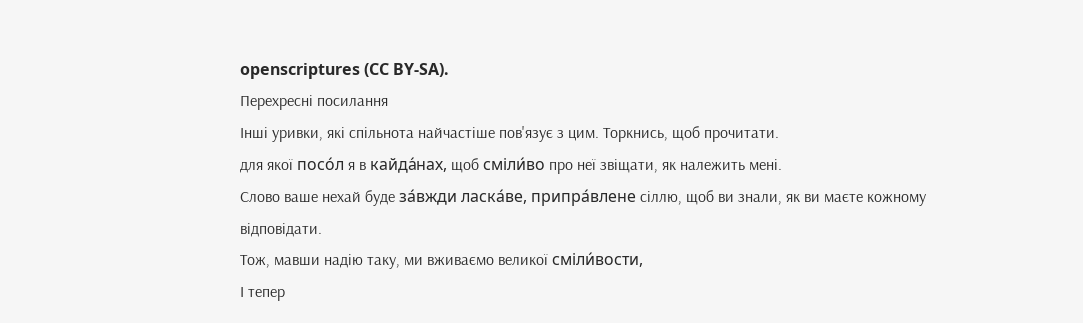openscriptures (CC BY-SA).
Перехресні посилання
Інші уривки, які спільнота найчастіше пов'язує з цим. Торкнись, щоб прочитати.
для якої посо́л я в кайда́нах, щоб сміли́во про неї звіщати, як належить мені.
Слово ваше нехай буде за́вжди ласка́ве, припра́влене сіллю, щоб ви знали, як ви маєте кожному відповідати.
Тож, мавши надію таку, ми вживаємо великої сміли́вости,
І тепер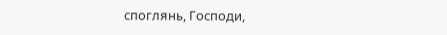споглянь, Господи,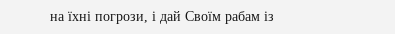на їхні погрози, і дай Своїм рабам із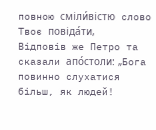повною сміли́вістю слово Твоє повіда́ти,
Відповів же Петро та сказали апо́столи: „Бога повинно слухатися більш, як людей!